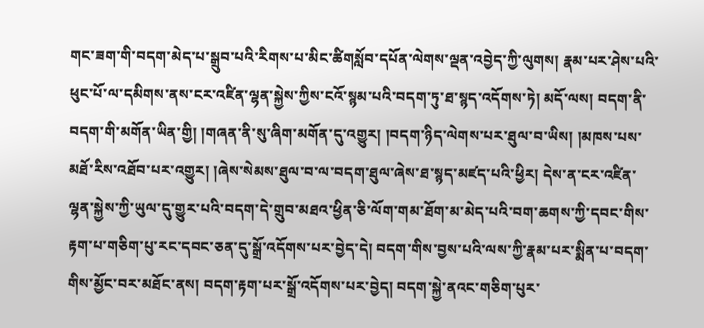གང་ཟག་གི་བདག་མེད་པ་སྒྲུབ་པའི་རིགས་པ་མིང་ཚིགསློབ་དཔོན་ལེགས་ལྡན་འབྱེད་ཀྱི་ལུགས། རྣམ་པར་ཤེས་པའི་ཕུང་པོ་ལ་དམིགས་ནས་ངར་འཛིན་ལྷན་སྐྱེས་ཀྱིས་ངའོ་སྙམ་པའི་བདག་ཏུ་ཐ་སྙད་འདོགས་ཏེ། མདོ་ལས། བདག་ནི་བདག་གི་མགོན་ཡིན་གྱི། །གཞན་ནི་སུ་ཞིག་མགོན་དུ་འགྱུར། །བདག་ཉིད་ལེགས་པར་ཐུལ་བ་ཡིས། །མཁས་པས་མཐོ་རིས་འཐོབ་པར་འགྱུར། །ཞེས་སེམས་ཐུལ་བ་ལ་བདག་ཐུལ་ཞེས་ཐ་སྙད་མཛད་པའི་ཕྱིར། དེས་ན་ངར་འཛིན་ལྷན་སྐྱེས་ཀྱི་ཡུལ་དུ་གྱུར་པའི་བདག་དེ་གྲུབ་མཐའ་ཕྱིན་ཅི་ལོག་གམ་ཐོག་མ་མེད་པའི་བག་ཆགས་ཀྱི་དབང་གིས་རྟག་པ་གཅིག་པུ་རང་དབང་ཅན་དུ་སྒྲོ་འདོགས་པར་བྱེད་དེ། བདག་གིས་བྱས་པའི་ལས་ཀྱི་རྣམ་པར་སྨིན་པ་བདག་གིས་མྱོང་བར་མཐོང་ནས། བདག་རྟག་པར་སྒྲོ་འདོགས་པར་བྱེད། བདག་སྐྱེ་ནའང་གཅིག་པུར་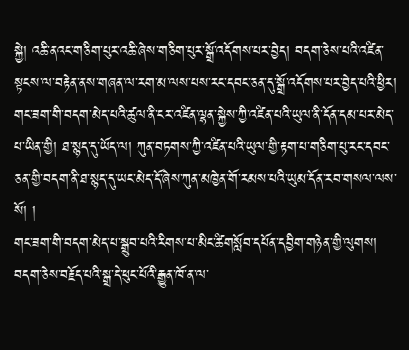སྐྱེ། འཆི་ནའང་གཅིག་པུར་འཆི་ཞེས་གཅིག་པུར་སྒྲོ་འདོགས་པར་བྱེད། བདག་ཅེས་པའི་འཛིན་སྟངས་ལ་བརྟེན་ནས་གཞན་ལ་རག་མ་ལས་པས་རང་དབང་ཅན་དུ་སྒྲོ་འདོགས་པར་བྱེད་པའི་ཕྱིར། གང་ཟག་གི་བདག་མེད་པའི་ཚུལ་ནི་ངར་འཛིན་ལྷན་སྐྱེས་ཀྱི་འཛིན་པའི་ཡུལ་ནི་དོན་དམ་པར་མེད་པ་ཡིན་གྱི། ཐ་སྙད་དུ་ཡོད་ལ། ཀུན་བཏགས་ཀྱི་འཛིན་པའི་ཡུལ་གྱི་རྟག་པ་གཅིག་པུ་རང་དབང་ཅན་གྱི་བདག་ནི་ཐ་སྙད་དུ་ཡང་མེད་དོ་ཞེས་ཀུན་མཁྱེན་གོ་རམས་པའི་ཡུམ་དོན་རབ་གསལ་ལས་སོ། །
གང་ཟག་གི་བདག་མེད་པ་སྒྲུབ་པའི་རིགས་པ་མིང་ཚིགསློབ་དཔོན་དབྱིག་གཉེན་གྱི་ལུགས། བདག་ཅེས་བརྗོད་པའི་སྒྲ་དེ་ཕུང་པོའི་རྒྱུན་ཁོ་ན་ལ་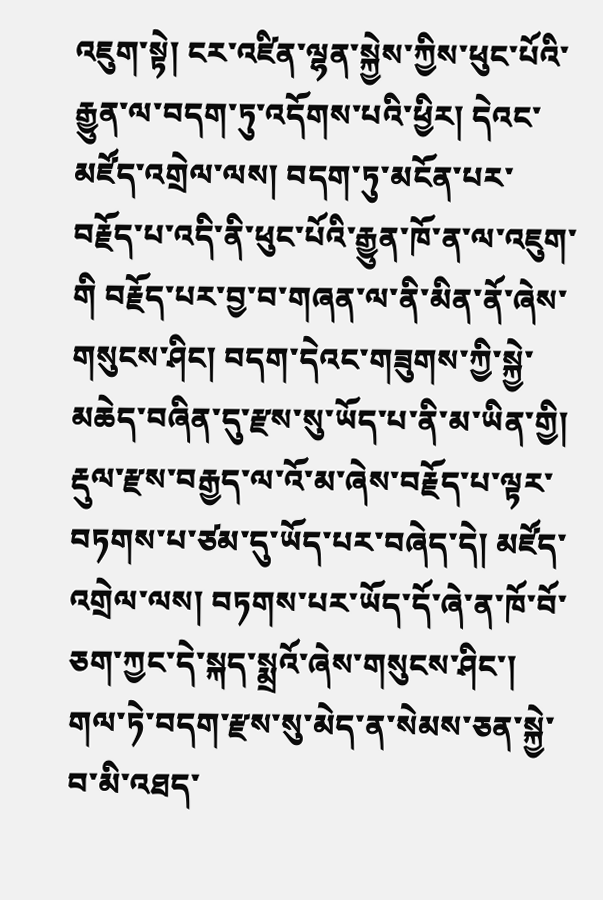འཇུག་སྟེ། ངར་འཛིན་ལྷན་སྐྱེས་ཀྱིས་ཕུང་པོའི་རྒྱུན་ལ་བདག་ཏུ་འདོགས་པའི་ཕྱིར། དེའང་མཛོད་འགྲེལ་ལས། བདག་ཏུ་མངོན་པར་བརྗོད་པ་འདི་ནི་ཕུང་པོའི་རྒྱུན་ཁོ་ན་ལ་འཇུག་གི བརྗོད་པར་བྱ་བ་གཞན་ལ་ནི་མིན་ནོ་ཞེས་གསུངས་ཤིང། བདག་དེའང་གཟུགས་ཀྱི་སྐྱེ་མཆེད་བཞིན་དུ་རྫས་སུ་ཡོད་པ་ནི་མ་ཡིན་གྱི། རྡུལ་རྫས་བརྒྱད་ལ་འོ་མ་ཞེས་བརྗོད་པ་ལྟར་བཏགས་པ་ཙམ་དུ་ཡོད་པར་བཞེད་དེ། མཛོད་འགྲེལ་ལས། བཏགས་པར་ཡོད་དོ་ཞེ་ན་ཁོ་བོ་ཅག་ཀྱང་དེ་སྐད་སྨྲའོ་ཞེས་གསུངས་ཤིང་། གལ་ཏེ་བདག་རྫས་སུ་མེད་ན་སེམས་ཅན་སྐྱེ་བ་མི་འཐད་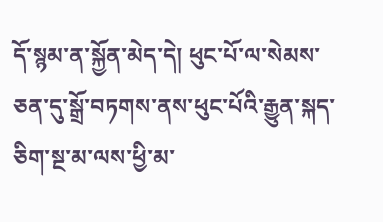དོ་སྙམ་ན་སྐྱོན་མེད་དེ། ཕུང་པོ་ལ་སེམས་ཅན་དུ་སྒྲོ་བཏགས་ནས་ཕུང་པོའི་རྒྱུན་སྐད་ཅིག་སྔ་མ་ལས་ཕྱི་མ་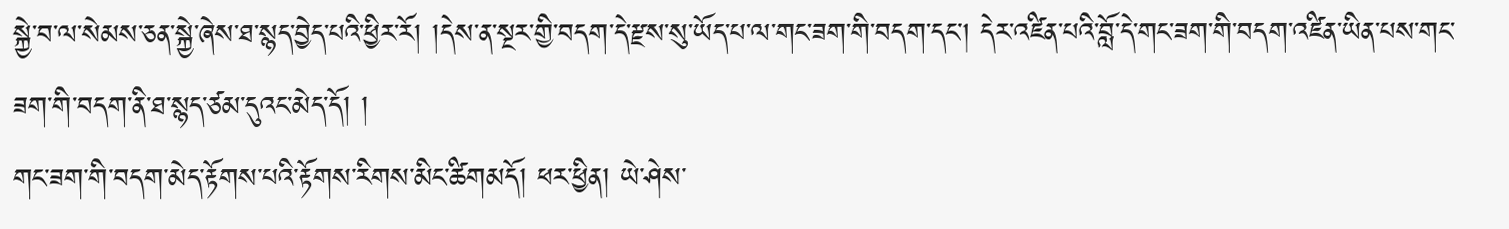སྐྱེ་བ་ལ་སེམས་ཅན་སྐྱེ་ཞེས་ཐ་སྙད་བྱེད་པའི་ཕྱིར་རོ། །དེས་ན་སྔར་གྱི་བདག་དེ་རྫས་སུ་ཡོད་པ་ལ་གང་ཟག་གི་བདག་དང། དེར་འཛིན་པའི་བློ་དེ་གང་ཟག་གི་བདག་འཛིན་ཡིན་པས་གང་ཟག་གི་བདག་ནི་ཐ་སྙད་ཙམ་དུའང་མེད་དོ། །
གང་ཟག་གི་བདག་མེད་རྟོགས་པའི་རྟོགས་རིགས་མིང་ཚིགམདོ། ཕར་ཕྱིན། ཡེ་ཤེས་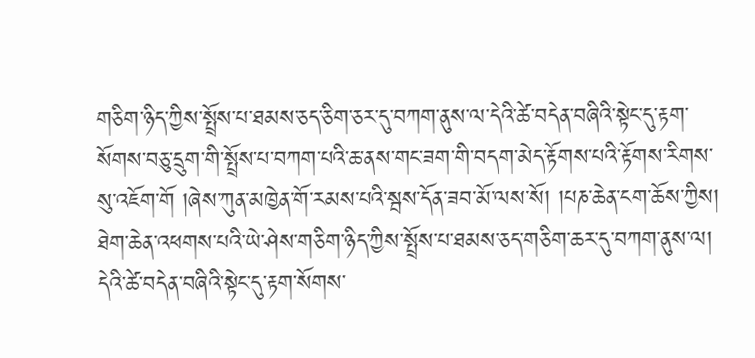གཅིག་ཉིད་ཀྱིས་སྤྲོས་པ་ཐམས་ཅད་ཅིག་ཅར་དུ་བཀག་ནུས་ལ་དེའི་ཚེ་བདེན་བཞིའི་སྟེང་དུ་རྟག་སོགས་བཅུ་དྲུག་གི་སྤྲོས་པ་བཀག་པའི་ཆ་ནས་གང་ཟག་གི་བདག་མེད་རྟོགས་པའི་རྟོགས་རིགས་སུ་འཇོག་གོ །ཞེས་ཀུན་མཁྱེན་གོ་རམས་པའི་སྦས་དོན་ཟབ་མོ་ལས་སོ། །པཎ་ཆེན་ངག་ཆོས་ཀྱིས། ཐེག་ཆེན་འཕགས་པའི་ཡེ་ཤེས་གཅིག་ཉིད་ཀྱིས་སྤྲོས་པ་ཐམས་ཅད་གཅིག་ཆར་དུ་བཀག་ནུས་ལ། དེའི་ཚེ་བདེན་བཞིའི་སྟེང་དུ་རྟག་སོགས་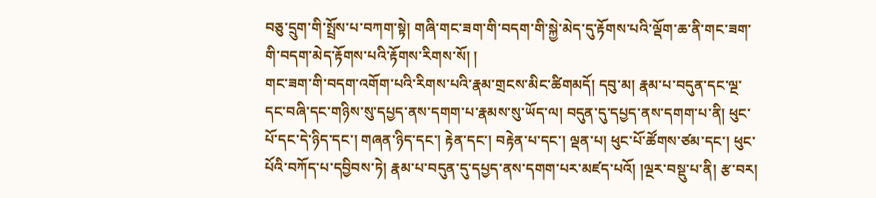བཅུ་དྲུག་གི་སྤྲོས་པ་བཀག་སྟེ། གཞི་གང་ཟག་གི་བདག་གི་སྐྱེ་མེད་དུ་རྟོགས་པའི་ལྡོག་ཆ་ནི་གང་ཟག་གི་བདག་མེད་རྟོགས་པའི་རྟོགས་རིགས་སོ། །
གང་ཟག་གི་བདག་འགོག་པའི་རིགས་པའི་རྣམ་གྲངས་མིང་ཚིགམདོ། དབུ་མ། རྣམ་པ་བདུན་དང་ལྔ་དང་བཞི་དང་གཉིས་སུ་དཔྱད་ནས་དགག་པ་རྣམས་སུ་ཡོད་ལ། བདུན་དུ་དཔྱད་ནས་དགག་པ་ནི། ཕུང་པོ་དང་དེ་ཉིད་དང་། གཞན་ཉིད་དང་། རྟེན་དང་། བརྟེན་པ་དང་། ལྡན་པ། ཕུང་པོ་ཚོགས་ཙམ་དང་། ཕུང་པོའི་བཀོད་པ་དབྱིབས་ཏེ། རྣམ་པ་བདུན་དུ་དཔྱད་ནས་དགག་པར་མཛད་པའོ། །ལྔར་བསྡུ་པ་ནི། རྩ་བར།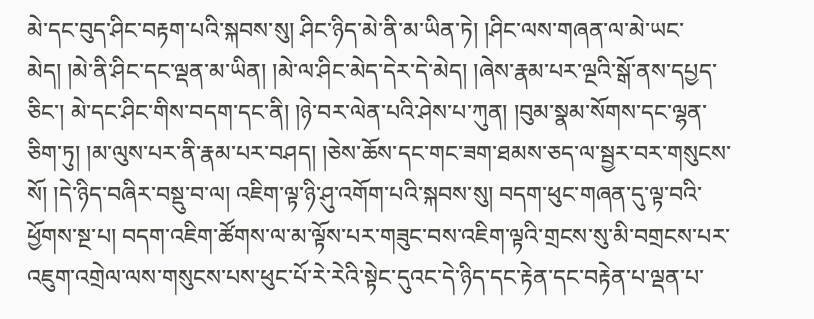མེ་དང་བུད་ཤིང་བརྟག་པའི་སྐབས་སུ། ཤིང་ཉིད་མེ་ནི་མ་ཡིན་ཏེ། །ཤིང་ལས་གཞན་ལ་མེ་ཡང་མེད། །མེ་ནི་ཤིང་དང་ལྡན་མ་ཡིན། །མེ་ལ་ཤིང་མེད་དེར་དེ་མེད། །ཞེས་རྣམ་པར་ལྔའི་སྒོ་ནས་དཔྱད་ཅིང་། མེ་དང་ཤིང་གིས་བདག་དང་ནི། །ཉེ་བར་ལེན་པའི་ཤེས་པ་ཀུན། །བུམ་སྣམ་སོགས་དང་ལྷན་ཅིག་ཏུ། །མ་ལུས་པར་ནི་རྣམ་པར་བཤད། །ཅེས་ཆོས་དང་གང་ཟག་ཐམས་ཅད་ལ་སྦྱར་བར་གསུངས་སོ། །དེ་ཉིད་བཞིར་བསྡུ་བ་ལ། འཇིག་ལྟ་ཉི་ཤུ་འགོག་པའི་སྐབས་སུ། བདག་ཕུང་གཞན་དུ་ལྟ་བའི་ཕྱོགས་སྔ་པ། བདག་འཇིག་ཚོགས་ལ་མ་ལྟོས་པར་གཟུང་བས་འཇིག་ལྟའི་གྲངས་སུ་མི་བགྲངས་པར་འཇུག་འགྲེལ་ལས་གསུངས་པས་ཕུང་པོ་རེ་རེའི་སྟེང་དུའང་དེ་ཉིད་དང་རྟེན་དང་བརྟེན་པ་ལྡན་པ་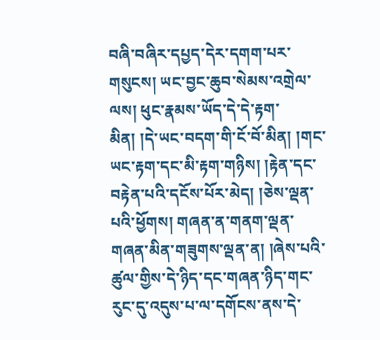བཞི་བཞིར་དཔྱད་དེར་དགག་པར་གསུངས། ཡང་བྱང་ཆུབ་སེམས་འགྲེལ་ལས། ཕུང་རྣམས་ཡོད་དེ་དེ་རྟག་མིན། །དེ་ཡང་བདག་གི་ངོ་བོ་མིན། །གང་ཡང་རྟག་དང་མི་རྟག་གཉིས། །རྟེན་དང་བརྟེན་པའི་དངོས་པོར་མེད། །ཅེས་ལྡན་པའི་ཕྱོགས། གཞན་ན་གནག་ལྡན་གཞན་མིན་གཟུགས་ལྡན་ན། །ཞེས་པའི་ཚུལ་གྱིས་དེ་ཉིད་དང་གཞན་ཉིད་གང་རུང་དུ་འདུས་པ་ལ་དགོངས་ནས་དེ་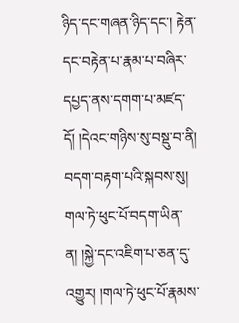ཉིད་དང་གཞན་ཉིད་དང་། རྟེན་དང་བརྟེན་པ་རྣམ་པ་བཞིར་དཔྱད་ནས་དགག་པ་མཛད་དོ། །དེའང་གཉིས་སུ་བསྡུ་བ་ནི། བདག་བརྟག་པའི་སྐབས་སུ། གལ་ཏེ་ཕུང་པོ་བདག་ཡིན་ན། །སྐྱེ་དང་འཇིག་པ་ཅན་དུ་འགྱུར། །གལ་ཏེ་ཕུང་པོ་རྣམས་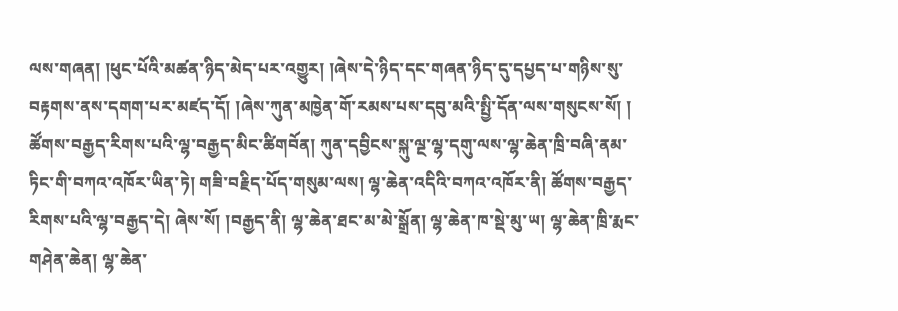ལས་གཞན། །ཕུང་པོའི་མཚན་ཉིད་མེད་པར་འགྱུར། །ཞེས་དེ་ཉིད་དང་གཞན་ཉིད་དུ་དཔྱད་པ་གཉིས་སུ་བརྟགས་ནས་དགག་པར་མཛད་དོ། །ཞེས་ཀུན་མཁྱེན་གོ་རམས་པས་དབུ་མའི་སྤྱི་དོན་ལས་གསུངས་སོ། །
ཚོགས་བརྒྱད་རིགས་པའི་ལྷ་བརྒྱད་མིང་ཚིགབོན། ཀུན་དབྱིངས་སྐུ་ལྔ་ལྷ་དགུ་ལས་ལྷ་ཆེན་ཁྲི་བཞི་ནམ་ཏིང་གི་བཀའ་འཁོར་ཡིན་ཏེ། གཟི་བརྗིད་པོད་གསུམ་ལས། ལྷ་ཆེན་འདིའི་བཀའ་འཁོར་ནི། ཚོགས་བརྒྱད་རིགས་པའི་ལྷ་བརྒྱད་དེ། ཞེས་སོ། །བརྒྱད་ནི། ལྷ་ཆེན་ཐང་མ་མེ་སྒྲོན། ལྷ་ཆེན་ཁ་སྡེ་མུ་ཡ། ལྷ་ཆེན་ཁྲི་རྨང་གཤེན་ཆེན། ལྷ་ཆེན་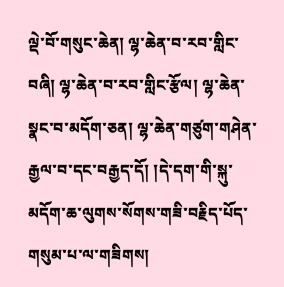ལྡེ་བོ་གསུང་ཆེན། ལྷ་ཆེན་བ་རབ་གླིང་བཞི། ལྷ་ཆེན་བ་རབ་གླིང་རྩོལ། ལྷ་ཆེན་སྣང་བ་མདོག་ཅན། ལྷ་ཆེན་གཙུག་གཤེན་རྒྱལ་བ་དང་བརྒྱད་དོ། །དེ་དག་གི་སྐུ་མདོག་ཆ་ལུགས་སོགས་གཟི་བརྗིད་པོད་གསུམ་པ་ལ་གཟིགས།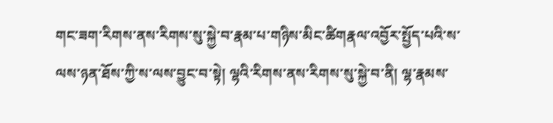གང་ཟག་རིགས་ནས་རིགས་སུ་སྐྱེ་བ་རྣམ་པ་གཉིས་མིང་ཚིགརྣལ་འབྱོར་སྤྱོད་པའི་ས་ལས་ཉན་ཐོས་ཀྱི་ས་ལས་བྱུང་བ་སྟེ། ལྷའི་རིགས་ནས་རིགས་སུ་སྐྱེ་བ་ནི། ལྷ་རྣམས་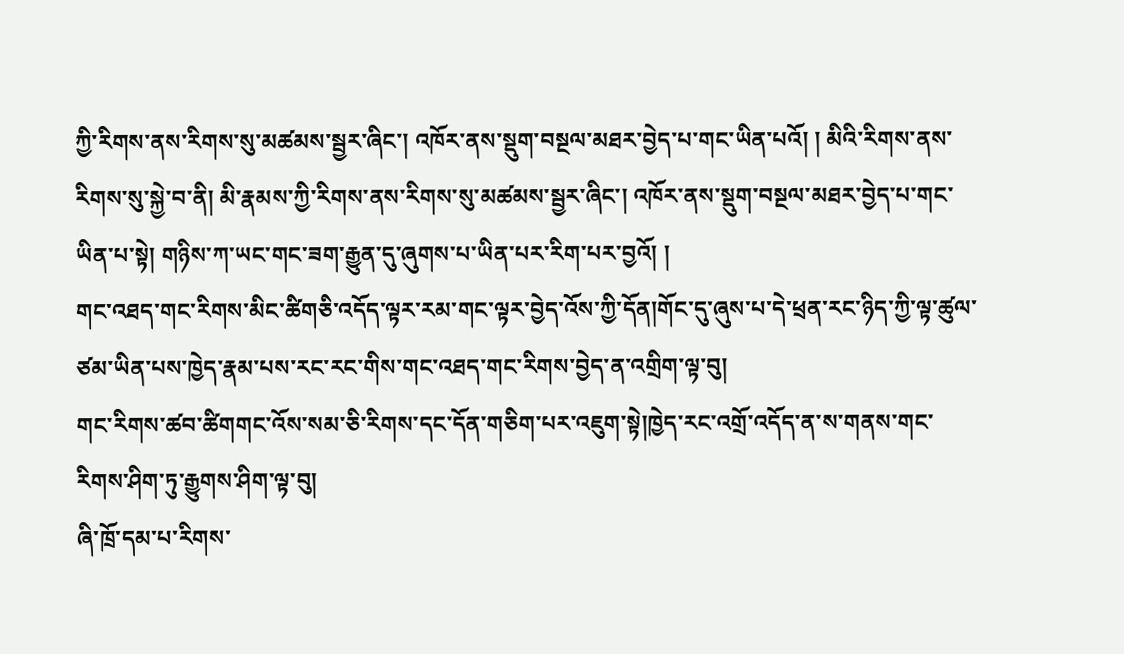ཀྱི་རིགས་ནས་རིགས་སུ་མཚམས་སྦྱར་ཞིང་། འཁོར་ནས་སྡུག་བསྔལ་མཐར་བྱེད་པ་གང་ཡིན་པའོ། ། མིའི་རིགས་ནས་རིགས་སུ་སྐྱེ་བ་ནི། མི་རྣམས་ཀྱི་རིགས་ནས་རིགས་སུ་མཚམས་སྦྱར་ཞིང་། འཁོར་ནས་སྡུག་བསྔལ་མཐར་བྱེད་པ་གང་ཡིན་པ་སྟེ། གཉིས་ཀ་ཡང་གང་ཟག་རྒྱུན་དུ་ཞུགས་པ་ཡིན་པར་རིག་པར་བྱའོ། །
གང་འཐད་གང་རིགས་མིང་ཚིགཅི་འདོད་ལྟར་རམ་གང་ལྟར་བྱེད་འོས་ཀྱི་དོན།གོང་དུ་ཞུས་པ་དེ་ཕྲན་རང་ཉིད་ཀྱི་ལྟ་ཚུལ་ཙམ་ཡིན་པས་ཁྱེད་རྣམ་པས་རང་རང་གིས་གང་འཐད་གང་རིགས་བྱེད་ན་འགྲིག་ལྟ་བུ།
གང་རིགས་ཚབ་ཚིགགང་འོས་སམ་ཅི་རིགས་དང་དོན་གཅིག་པར་འཇུག་སྟེ།ཁྱེད་རང་འགྲོ་འདོད་ན་ས་གནས་གང་རིགས་ཤིག་ཏུ་རྒྱུགས་ཤིག་ལྟ་བུ།
ཞི་ཁྲོ་དམ་པ་རིགས་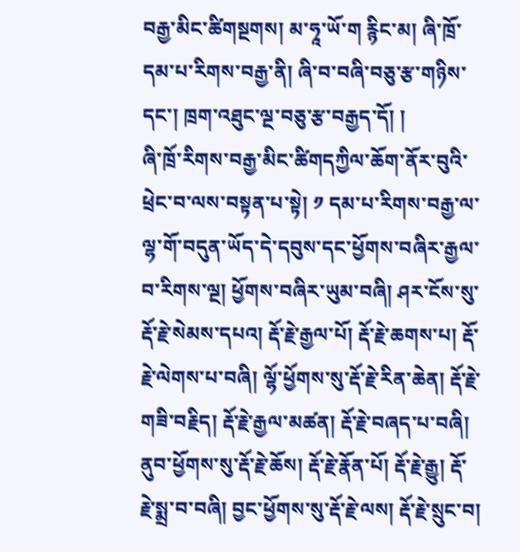བརྒྱ་མིང་ཚིགསྔགས། མ་ཧཱ་ཡོ་ག རྙིང་མ། ཞི་ཁྲོ་དམ་པ་རིགས་བརྒྱ་ནི། ཞི་བ་བཞི་བཅུ་རྩ་གཉིས་དང་། ཁྲག་འཐུང་ལྔ་བཅུ་རྩ་བརྒྱད་དོ། །
ཞི་ཁྲོ་རིགས་བརྒྱ་མིང་ཚིགདཀྱིལ་ཆོག་ནོར་བུའི་ཕྲེང་བ་ལས་བསྟན་པ་སྟེ། ༡ དམ་པ་རིགས་བརྒྱ་ལ་ལྷ་གོ་བདུན་ཡོད་དེ་དབུས་དང་ཕྱོགས་བཞིར་རྒྱལ་བ་རིགས་ལྔ། ཕྱོགས་བཞིར་ཡུམ་བཞི། ཤར་ངོས་སུ་རྡོ་རྗེ་སེམས་དཔའ། རྡོ་རྗེ་རྒྱལ་པོ། རྡོ་རྗེ་ཆགས་པ། རྡོ་རྗེ་ལེགས་པ་བཞི། ལྷོ་ཕྱོགས་སུ་རྡོ་རྗེ་རིན་ཆེན། རྡོ་རྗེ་གཟི་བརྗིད། རྡོ་རྗེ་རྒྱལ་མཚན། རྡོ་རྗེ་བཞད་པ་བཞི། ནུབ་ཕྱོགས་སུ་རྡོ་རྗེ་ཆོས། རྡོ་རྗེ་རྣོན་པོ། རྡོ་རྗེ་རྒྱུ། རྡོ་རྗེ་སྨྲ་བ་བཞི། བྱང་ཕྱོགས་སུ་རྡོ་རྗེ་ལས། རྡོ་རྗེ་སྲུང་བ།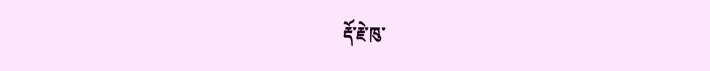རྡོ་རྗེ་ཁུ་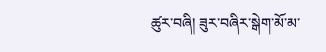ཚུར་བཞི། ཟུར་བཞིར་སྒེག་མོ་མ་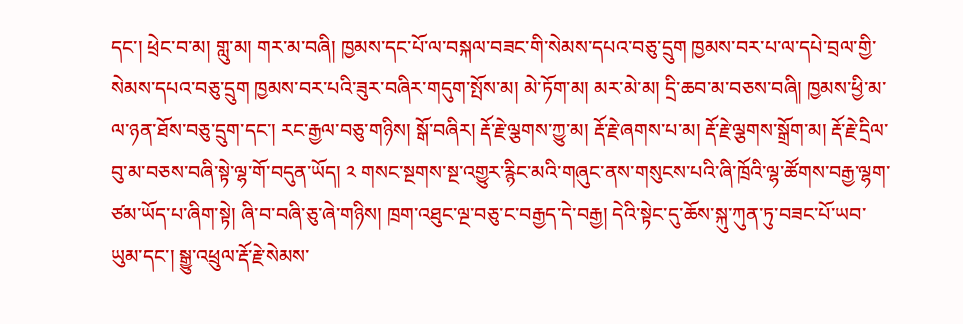དང་། ཕྲེང་བ་མ། གླུ་མ། གར་མ་བཞི། ཁྱམས་དང་པོ་ལ་བསྐལ་བཟང་གི་སེམས་དཔའ་བཅུ་དྲུག ཁྱམས་བར་པ་ལ་དཔེ་བྲལ་གྱི་སེམས་དཔའ་བཅུ་དྲུག ཁྱམས་བར་པའི་ཟུར་བཞིར་གདུག་སྤོས་མ། མེ་ཏོག་མ། མར་མེ་མ། དྲི་ཆབ་མ་བཅས་བཞི། ཁྱམས་ཕྱི་མ་ལ་ཉན་ཐོས་བཅུ་དྲུག་དང་། རང་རྒྱལ་བཅུ་གཉིས། སྒོ་བཞིར། རྡོ་རྗེ་ལྕགས་ཀྱུ་མ། རྡོ་རྗེ་ཞགས་པ་མ། རྡོ་རྗེ་ལྕགས་སྒྲོག་མ། རྡོ་རྗེ་དྲིལ་བུ་མ་བཅས་བཞི་སྟེ་ལྷ་གོ་བདུན་ཡོད། ༢ གསང་སྔགས་སྔ་འགྱུར་རྙིང་མའི་གཞུང་ནས་གསུངས་པའི་ཞི་ཁྲོའི་ལྷ་ཚོགས་བརྒྱ་ལྷག་ཙམ་ཡོད་པ་ཞིག་སྟེ། ཞི་བ་བཞི་ཅུ་ཞེ་གཉིས། ཁྲག་འཐུང་ལྔ་བཅུ་ང་བརྒྱད་དེ་བརྒྱ། དེའི་སྟེང་དུ་ཆོས་སྐུ་ཀུན་ཏུ་བཟང་པོ་ཡབ་ཡུམ་དང་། སྒྱུ་འཕྲུལ་རྡོ་རྗེ་སེམས་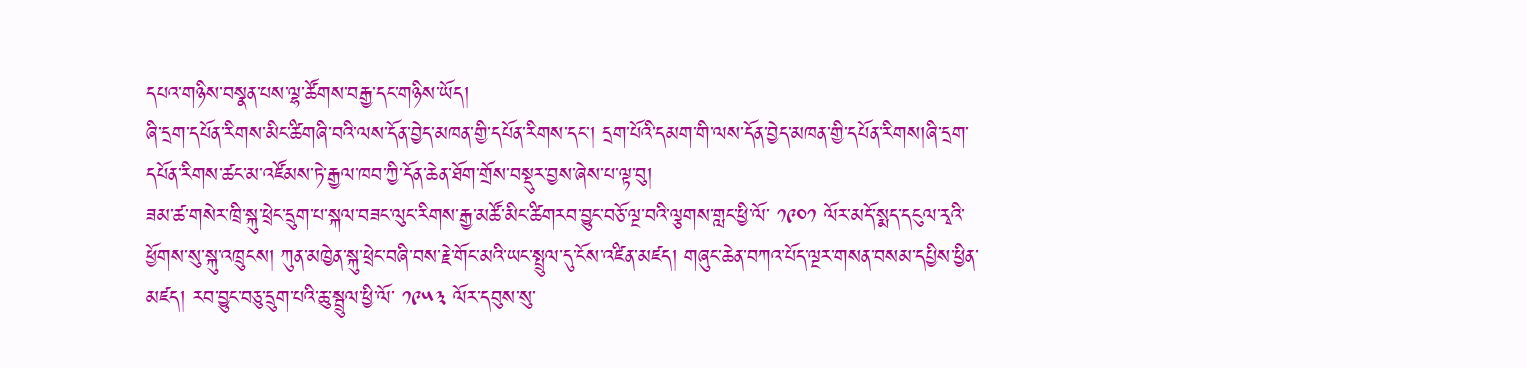དཔའ་གཉིས་བསྣན་པས་ལྷ་ཚོགས་བརྒྱ་དང་གཉིས་ཡོད།
ཞི་དྲག་དཔོན་རིགས་མིང་ཚིགཞི་བའི་ལས་དོན་བྱེད་མཁན་གྱི་དཔོན་རིགས་དང་། དྲག་པོའི་དམག་གི་ལས་དོན་བྱེད་མཁན་གྱི་དཔོན་རིགས།ཞི་དྲག་དཔོན་རིགས་ཚང་མ་འཛོམས་ཏེ་རྒྱལ་ཁབ་ཀྱི་དོན་ཆེན་ཐོག་གྲོས་བསྡུར་བྱས་ཞེས་པ་ལྟ་བུ།
ཟམ་ཚ་གསེར་ཁྲི་སྐུ་ཕྲེང་དྲུག་པ་སྐལ་བཟང་ལུང་རིགས་རྒྱ་མཚོ་མིང་ཚིགརབ་བྱུང་བཅོ་ལྔ་བའི་ལྕགས་གླང་ཕྱི་ལོ་ ༡༩༠༡ ལོར་མདོ་སྨད་དངུལ་རྭའི་ཕྱོགས་སུ་སྐུ་འཁྲུངས། ཀུན་མཁྱེན་སྐུ་ཕྲེང་བཞི་བས་རྗེ་གོང་མའི་ཡང་སྤྲུལ་དུ་ངོས་འཛིན་མཛད། གཞུང་ཆེན་བཀའ་པོད་ལྔར་གསན་བསམ་དཔྱིས་ཕྱིན་མཛད། རབ་བྱུང་བཅུ་དྲུག་པའི་ཆུ་སྦྲུལ་ཕྱི་ལོ་ ༡༩༥༣ ལོར་དབུས་སུ་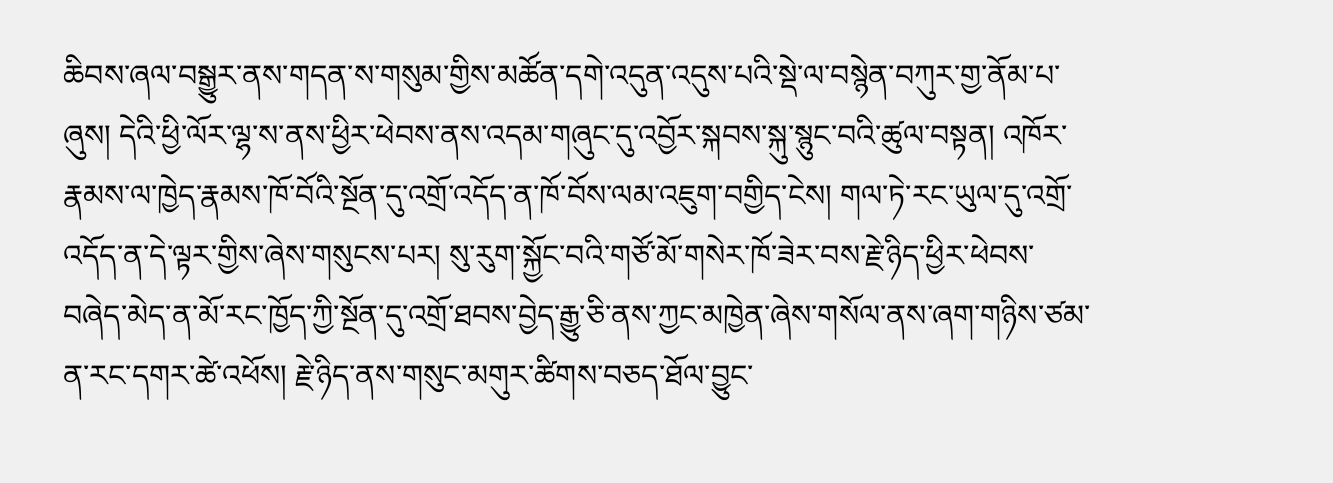ཆིབས་ཞལ་བསྒྱུར་ནས་གདན་ས་གསུམ་གྱིས་མཚོན་དགེ་འདུན་འདུས་པའི་སྡེ་ལ་བསྙེན་བཀུར་གྱ་ནོམ་པ་ཞུས། དེའི་ཕྱི་ལོར་ལྷ་ས་ནས་ཕྱིར་ཕེབས་ནས་འདམ་གཞུང་དུ་འབྱོར་སྐབས་སྐུ་སྙུང་བའི་ཚུལ་བསྟན། འཁོར་རྣམས་ལ་ཁྱེད་རྣམས་ཁོ་བོའི་སྔོན་དུ་འགྲོ་འདོད་ན་ཁོ་བོས་ལམ་འཇུག་བགྱིད་ངེས། གལ་ཏེ་རང་ཡུལ་དུ་འགྲོ་འདོད་ན་དེ་ལྟར་གྱིས་ཞེས་གསུངས་པར། སུ་རུག་སྐྱོང་བའི་གཙོ་མོ་གསེར་ཁོ་ཟེར་བས་རྗེ་ཉིད་ཕྱིར་ཕེབས་བཞེད་མེད་ན་མོ་རང་ཁྱོད་ཀྱི་སྔོན་དུ་འགྲོ་ཐབས་བྱེད་རྒྱུ་ཅི་ནས་ཀྱང་མཁྱེན་ཞེས་གསོལ་ནས་ཞག་གཉིས་ཙམ་ན་རང་དགར་ཚེ་འཕོས། རྗེ་ཉིད་ནས་གསུང་མགུར་ཚིགས་བཅད་ཐོལ་བྱུང་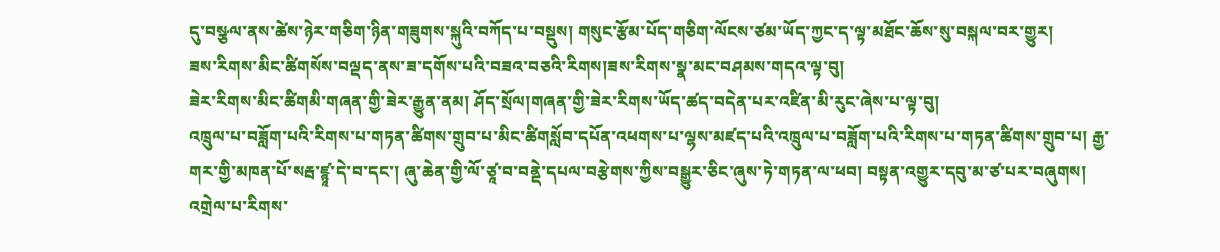དུ་བསྩལ་ནས་ཚེས་ཉེར་གཅིག་ཉིན་གཟུགས་སྐུའི་བཀོད་པ་བསྡུས། གསུང་རྩོམ་པོད་གཅིག་ལོངས་ཙམ་ཡོད་ཀྱང་ད་ལྟ་མཐོང་ཆོས་སུ་བསྐལ་བར་གྱུར།
ཟས་རིགས་མིང་ཚིགསོས་བལྡད་ནས་ཟ་དགོས་པའི་བཟའ་བཅའི་རིགས།ཟས་རིགས་སྣ་མང་བཤམས་གདའ་ལྟ་བུ།
ཟེར་རིགས་མིང་ཚིགམི་གཞན་གྱི་ཟེར་རྒྱུན་ནམ། ཤོད་སྲོལ།གཞན་གྱི་ཟེར་རིགས་ཡོད་ཚད་བདེན་པར་འཛིན་མི་རུང་ཞེས་པ་ལྟ་བུ།
འཁྲུལ་པ་བཟློག་པའི་རིགས་པ་གཏན་ཚིགས་གྲུབ་པ་མིང་ཚིགསློབ་དཔོན་འཕགས་པ་ལྷས་མཛད་པའི་འཁྲུལ་པ་བཟློག་པའི་རིགས་པ་གཏན་ཚིགས་གྲུབ་པ། རྒྱ་གར་གྱི་མཁན་པོ་སརྦ་ཛྙཱ་དེ་བ་དང་། ཞུ་ཆེན་གྱི་ལོ་ཙཱ་བ་བནྡེ་དཔལ་བརྩེགས་ཀྱིས་བསྒྱུར་ཅིང་ཞུས་ཏེ་གཏན་ལ་ཕབ། བསྟན་འགྱུར་དབུ་མ་ཙ་པར་བཞུགས།
འགྲེལ་པ་རིགས་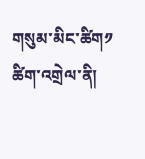གསུམ་མིང་ཚིག༡ ཚིག་འགྲེལ་ནི།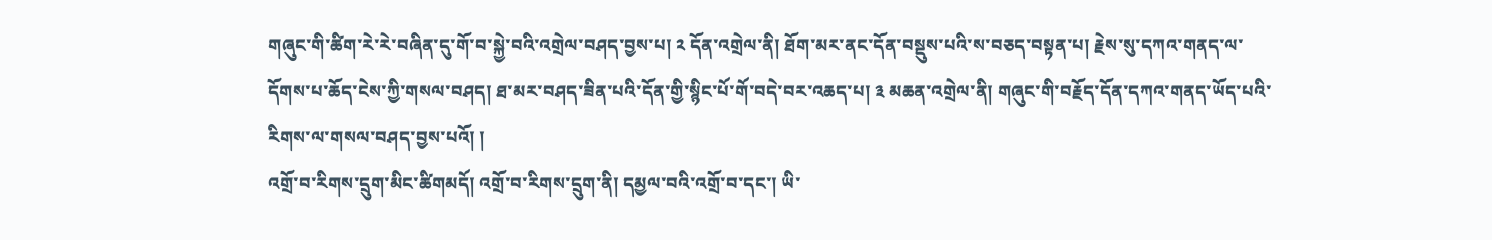གཞུང་གི་ཚིག་རེ་རེ་བཞིན་དུ་གོ་བ་སྐྱེ་བའི་འགྲེལ་བཤད་བྱས་པ། ༢ དོན་འགྲེལ་ནི། ཐོག་མར་ནང་དོན་བསྡུས་པའི་ས་བཅད་བསྟན་པ། རྗེས་སུ་དཀའ་གནད་ལ་དོགས་པ་ཆོད་ངེས་ཀྱི་གསལ་བཤད། ཐ་མར་བཤད་ཟིན་པའི་དོན་གྱི་སྙིང་པོ་གོ་བདེ་བར་འཆད་པ། ༣ མཆན་འགྲེལ་ནི། གཞུང་གི་བརྗོད་དོན་དཀའ་གནད་ཡོད་པའི་རིགས་ལ་གསལ་བཤད་བྱས་པའོ། །
འགྲོ་བ་རིགས་དྲུག་མིང་ཚིགམདོ། འགྲོ་བ་རིགས་དྲུག་ནི། དམྱལ་བའི་འགྲོ་བ་དང་། ཡི་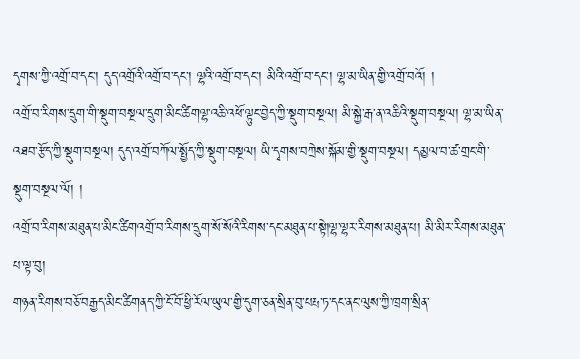དྭགས་ཀྱི་འགྲོ་བ་དང་། དུད་འགྲོའི་འགྲོ་བ་དང་། ལྷའི་འགྲོ་བ་དང་། མིའི་འགྲོ་བ་དང་། ལྷ་མ་ཡིན་གྱི་འགྲོ་བའོ། །
འགྲོ་བ་རིགས་དྲུག་གི་སྡུག་བསྔལ་དྲུག་མིང་ཚིགལྷ་འཆི་འཕོ་ལྟུང་བྱེད་ཀྱི་སྡུག་བསྔལ། མི་སྐྱེ་རྒ་ན་འཆིའི་སྡུག་བསྔལ། ལྷ་མ་ཡིན་འཐབ་རྩོད་ཀྱི་སྡུག་བསྔལ། དུད་འགྲོ་བཀོལ་སྤྱོད་ཀྱི་སྡུག་བསྔལ། ཡི་དྭགས་བཀྲེས་སྐོམ་གྱི་སྡུག་བསྔལ། དམྱལ་བ་ཚ་གྲང་གི་སྡུག་བསྔལ་ལོ། །
འགྲོ་བ་རིགས་མཐུན་པ་མིང་ཚིགའགྲོ་བ་རིགས་དྲུག་སོ་སོའི་རིགས་དང་མཐུན་པ་སྟེ།ལྷ་ལྷར་རིགས་མཐུན་པ། མི་མིར་རིགས་མཐུན་པ་ལྟ་བུ།
གཉན་རིགས་བཅོ་བརྒྱད་མིང་ཚིགནད་ཀྱི་ངོ་བོ་ཕྱི་རོལ་ཡུལ་གྱི་དུག་ཅན་སྲིན་བུ་པརྤ་ཏ་དང་ནང་ལུས་ཀྱི་ཁྲག་སྲིན་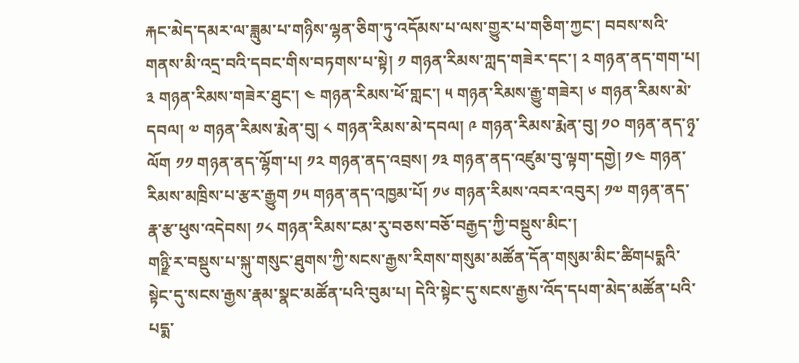རྐང་མེད་དམར་ལ་ཟླུམ་པ་གཉིས་ལྷན་ཅིག་ཏུ་འདོམས་པ་ལས་གྱུར་པ་གཅིག་ཀྱང་། བབས་སའི་གནས་མི་འདྲ་བའི་དབང་གིས་བཏགས་པ་སྟེ། ༡ གཉན་རིམས་ཀླད་གཟེར་དང་། ༢ གཉན་ནད་གག་པ། ༣ གཉན་རིམས་གཟེར་ཐུང་། ༤ གཉན་རིམས་ཕོ་གླང་། ༥ གཉན་རིམས་རྒྱུ་གཟེར། ༦ གཉན་རིམས་མེ་དབལ། ༧ གཉན་རིམས་རྨེན་བུ། ༨ གཉན་རིམས་མེ་དབལ། ༩ གཉན་རིམས་རྨེན་བུ། ༡༠ གཉན་ནད་ཉྭ་ལོག ༡༡ གཉན་ནད་ལྷོག་པ། ༡༢ གཉན་ནད་འབྲས། ༡༣ གཉན་ནད་འཛུམ་བུ་ལྟག་དགྱེ། ༡༤ གཉན་རིམས་མཁྲིས་པ་རྩར་རྒྱུག ༡༥ གཉན་ནད་འཁྱམ་པོ། ༡༦ གཉན་རིམས་འབར་འབུར། ༡༧ གཉན་ནད་རྣ་རྩ་ཕུས་འདེབས། ༡༨ གཉན་རིམས་ངམ་རུ་བཅས་བཅོ་བརྒྱད་ཀྱི་བསྡུས་མིང་།
གཉྫི་ར་བསྡུས་པ་སྐུ་གསུང་ཐུགས་ཀྱི་སངས་རྒྱས་རིགས་གསུམ་མཚོན་དོན་གསུམ་མིང་ཚིགཔདྨའི་སྟེང་དུ་སངས་རྒྱས་རྣམ་སྣང་མཚོན་པའི་བུམ་པ། དེའི་སྟེང་དུ་སངས་རྒྱས་འོད་དཔག་མེད་མཚོན་པའི་པདྨ་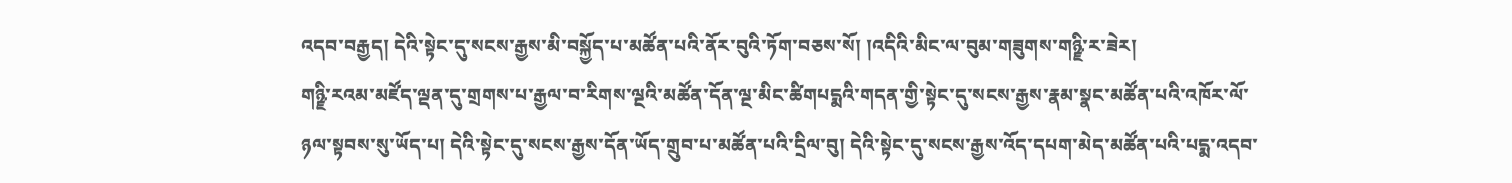འདབ་བརྒྱད། དེའི་སྟེང་དུ་སངས་རྒྱས་མི་བསྐྱོད་པ་མཚོན་པའི་ནོར་བུའི་ཏོག་བཅས་སོ། །འདིའི་མིང་ལ་བུམ་གཟུགས་གཉྫི་ར་ཟེར།
གཉྫི་རའམ་མཛོད་ལྡན་དུ་གྲགས་པ་རྒྱལ་བ་རིགས་ལྔའི་མཚོན་དོན་ལྔ་མིང་ཚིགཔདྨའི་གདན་གྱི་སྟེང་དུ་སངས་རྒྱས་རྣམ་སྣང་མཚོན་པའི་འཁོར་ལོ་ཉལ་སྟབས་སུ་ཡོད་པ། དེའི་སྟེང་དུ་སངས་རྒྱས་དོན་ཡོད་གྲུབ་པ་མཚོན་པའི་དྲིལ་བུ། དེའི་སྟེང་དུ་སངས་རྒྱས་འོད་དཔག་མེད་མཚོན་པའི་པདྨ་འདབ་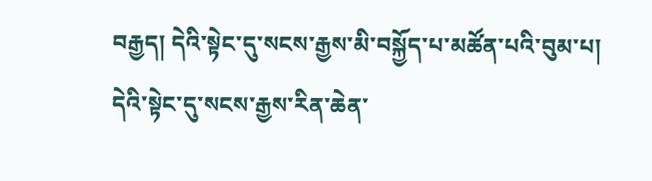བརྒྱད། དེའི་སྟེང་དུ་སངས་རྒྱས་མི་བསྐྱོད་པ་མཚོན་པའི་བུམ་པ། དེའི་སྟེང་དུ་སངས་རྒྱས་རིན་ཆེན་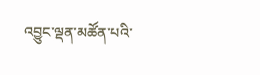འབྱུང་ལྡན་མཚོན་པའི་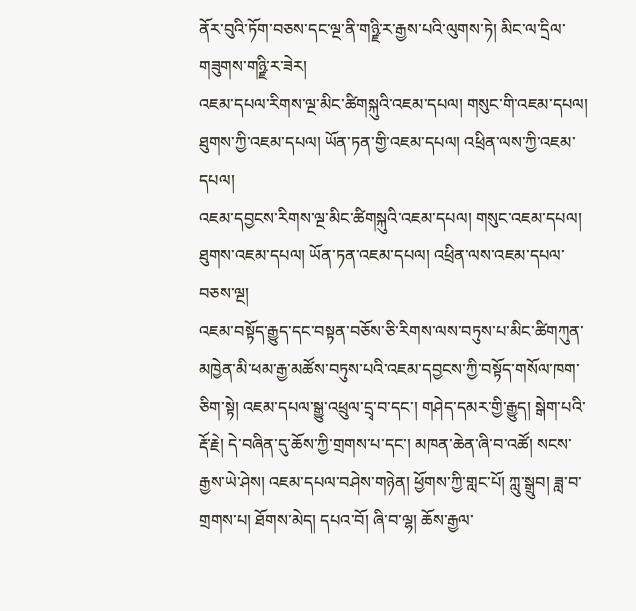ནོར་བུའི་ཏོག་བཅས་དང་ལྔ་ནི་གཉྫི་ར་རྒྱས་པའི་ལུགས་ཏེ། མིང་ལ་དྲིལ་གཟུགས་གཉྫི་ར་ཟེར།
འཇམ་དཔལ་རིགས་ལྔ་མིང་ཚིགསྐུའི་འཇམ་དཔལ། གསུང་གི་འཇམ་དཔལ། ཐུགས་ཀྱི་འཇམ་དཔལ། ཡོན་ཏན་གྱི་འཇམ་དཔལ། འཕྲིན་ལས་ཀྱི་འཇམ་དཔལ།
འཇམ་དབྱངས་རིགས་ལྔ་མིང་ཚིགསྐུའི་འཇམ་དཔལ། གསུང་འཇམ་དཔལ། ཐུགས་འཇམ་དཔལ། ཡོན་ཏན་འཇམ་དཔལ། འཕྲིན་ལས་འཇམ་དཔལ་བཅས་ལྔ།
འཇམ་བསྟོད་རྒྱུད་དང་བསྟན་བཅོས་ཅི་རིགས་ལས་བཏུས་པ་མིང་ཚིགཀུན་མཁྱེན་མི་ཕམ་རྒྱ་མཚོས་བཏུས་པའི་འཇམ་དབྱངས་ཀྱི་བསྟོད་གསོལ་ཁག་ཅིག་སྟེ། འཇམ་དཔལ་སྒྱུ་འཕྲུལ་དྲྭ་བ་དང་། གཤེད་དམར་གྱི་རྒྱུད། སྒེག་པའི་རྡོ་རྗེ། དེ་བཞིན་དུ་ཆོས་ཀྱི་གྲགས་པ་དང་། མཁན་ཆེན་ཞི་བ་འཚོ། སངས་རྒྱས་ཡེ་ཤེས། འཇམ་དཔལ་བཤེས་གཉེན། ཕྱོགས་ཀྱི་གླང་པོ། ཀླུ་སྒྲུབ། ཟླ་བ་གྲགས་པ། ཐོགས་མེད། དཔའ་བོ། ཞི་བ་ལྷ། ཆོས་རྒྱལ་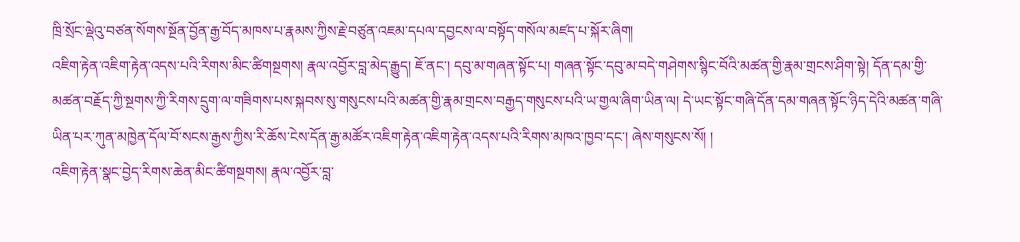ཁྲི་སྲོང་ལྡེའུ་བཙན་སོགས་སྔོན་བྱོན་རྒྱ་བོད་མཁས་པ་རྣམས་ཀྱིས་རྗེ་བཙུན་འཇམ་དཔལ་དབྱངས་ལ་བསྟོད་གསོལ་མཛད་པ་སྐོར་ཞིག།
འཇིག་རྟེན་འཇིག་རྟེན་འདས་པའི་རིགས་མིང་ཚིགསྔགས། རྣལ་འབྱོར་བླ་མེད་རྒྱུད། ཇོ་ནང་། དབུ་མ་གཞན་སྟོང་པ། གཞན་སྟོང་དབུ་མ་བདེ་གཤེགས་སྙིང་བོའི་མཚན་གྱི་རྣམ་གྲངས་ཤིག་སྟེ། དོན་དམ་གྱི་མཚན་བརྗོད་ཀྱི་སྔགས་ཀྱི་རིགས་དྲུག་ལ་གཟིགས་པས་སྐབས་སུ་གསུངས་པའི་མཚན་གྱི་རྣམ་གྲངས་བརྒྱད་གསུངས་པའི་ཡ་གྱལ་ཞིག་ཡིན་ལ། དེ་ཡང་སྟོང་གཞི་དོན་དམ་གཞན་སྟོང་ཉིད་དེའི་མཚན་གཞི་ཡིན་པར་ཀུན་མཁྱེན་དོལ་བོ་སངས་རྒྱས་ཀྱིས་རི་ཆོས་ངེས་དོན་རྒྱ་མཚོར་འཇིག་རྟེན་འཇིག་རྟེན་འདས་པའི་རིགས་མཁའ་ཁྱབ་དང་། ཞེས་གསུངས་སོ། །
འཇིག་རྟེན་སྣང་བྱེད་རིགས་ཆེན་མིང་ཚིགསྔགས། རྣལ་འབྱོར་བླ་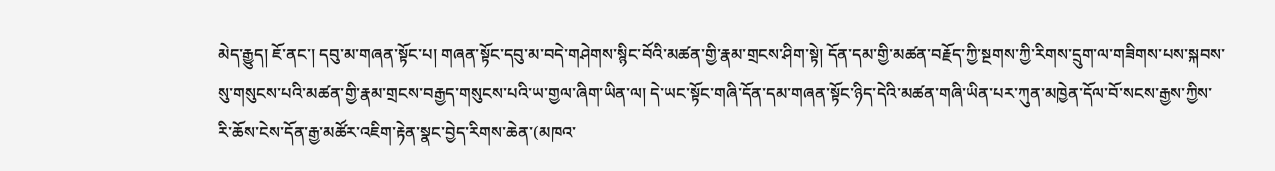མེད་རྒྱུད། ཇོ་ནང་། དབུ་མ་གཞན་སྟོང་པ། གཞན་སྟོང་དབུ་མ་བདེ་གཤེགས་སྙིང་བོའི་མཚན་གྱི་རྣམ་གྲངས་ཤིག་སྟེ། དོན་དམ་གྱི་མཚན་བརྗོད་ཀྱི་སྔགས་ཀྱི་རིགས་དྲུག་ལ་གཟིགས་པས་སྐབས་སུ་གསུངས་པའི་མཚན་གྱི་རྣམ་གྲངས་བརྒྱད་གསུངས་པའི་ཡ་གྱལ་ཞིག་ཡིན་ལ། དེ་ཡང་སྟོང་གཞི་དོན་དམ་གཞན་སྟོང་ཉིད་དེའི་མཚན་གཞི་ཡིན་པར་ཀུན་མཁྱེན་དོལ་བོ་སངས་རྒྱས་ཀྱིས་རི་ཆོས་ངེས་དོན་རྒྱ་མཚོར་འཇིག་རྟེན་སྣང་བྱེད་རིགས་ཆེན་(མཁའ་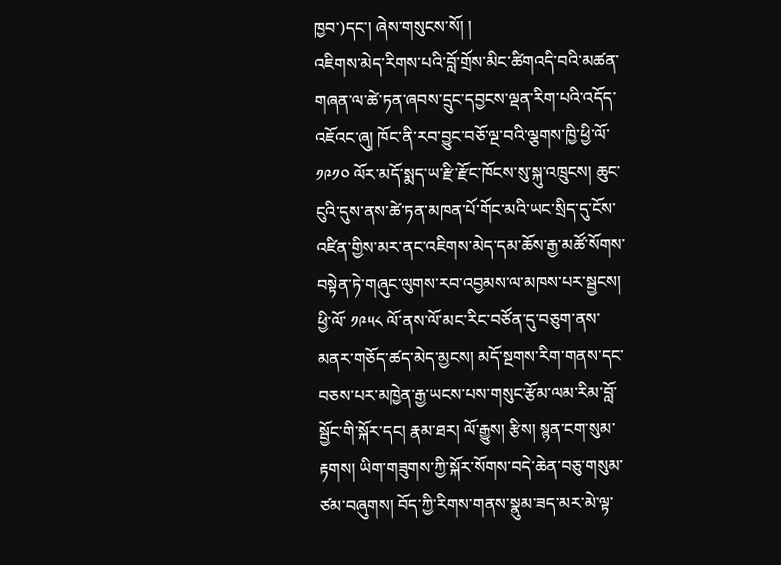ཁྱབ་)དང་། ཞེས་གསུངས་སོ། །
འཇིགས་མེད་རིགས་པའི་བློ་གྲོས་མིང་ཚིགའདི་བའི་མཚན་གཞན་ལ་ཚེ་ཏན་ཞབས་དྲུང་དབྱངས་ལྡན་རིག་པའི་འདོད་འཇོའང་ཞུ། ཁོང་ནི་རབ་བྱུང་བཅོ་ལྔ་བའི་ལྕགས་ཁྱི་ཕྱི་ལོ་ ༡༩༡༠ ལོར་མདོ་སྨད་ཡ་རྫི་རྫོང་ཁོངས་སུ་སྐུ་འཁྲུངས། ཆུང་ངུའི་དུས་ནས་ཚེ་ཏན་མཁན་པོ་གོང་མའི་ཡང་སྲིད་དུ་ངོས་འཛིན་གྱིས་མར་ནང་འཇིགས་མེད་དམ་ཆོས་རྒྱ་མཚོ་སོགས་བསྟེན་ཏེ་གཞུང་ལུགས་རབ་འབྱམས་ལ་མཁས་པར་སྦྱངས། ཕྱི་ལོ་ ༡༩༥༨ ལོ་ནས་ལོ་མང་རིང་བཙོན་དུ་བཅུག་ནས་མནར་གཅོད་ཚད་མེད་མྱངས། མདོ་སྔགས་རིག་གནས་དང་བཅས་པར་མཁྱེན་རྒྱ་ཡངས་པས་གསུང་རྩོམ་ལམ་རིམ་བློ་སྦྱོང་གི་སྐོར་དང། རྣམ་ཐར། ལོ་རྒྱུས། རྩིས། སྙན་ངག་སུམ་རྟགས། ཡིག་གཟུགས་ཀྱི་སྐོར་སོགས་བདེ་ཆེན་བཅུ་གསུམ་ཙམ་བཞུགས། བོད་ཀྱི་རིགས་གནས་སྣུམ་ཟད་མར་མེ་ལྟ་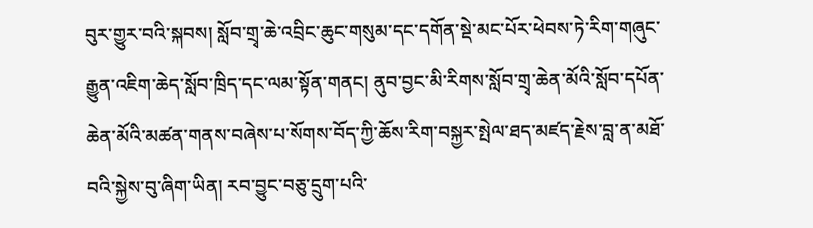བུར་གྱུར་བའི་སྐབས། སློབ་གྲྭ་ཆེ་འབྲིང་ཆུང་གསུམ་དང་དགོན་སྡེ་མང་པོར་ཕེབས་ཏེ་རིག་གཞུང་རྒྱུན་འཇིག་ཆེད་སློབ་ཁྲིད་དང་ལམ་སྟོན་གནང། ནུབ་བྱང་མི་རིགས་སློབ་གྲྭ་ཆེན་མོའི་སློབ་དཔོན་ཆེན་མོའི་མཚན་གནས་བཞེས་པ་སོགས་བོད་ཀྱི་ཆོས་རིག་བསྐྱར་སྤེལ་ཐད་མཛད་རྗེས་བླ་ན་མཐོ་བའི་སྐྱེས་བུ་ཞིག་ཡིན། རབ་བྱུང་བཅུ་དྲུག་པའི་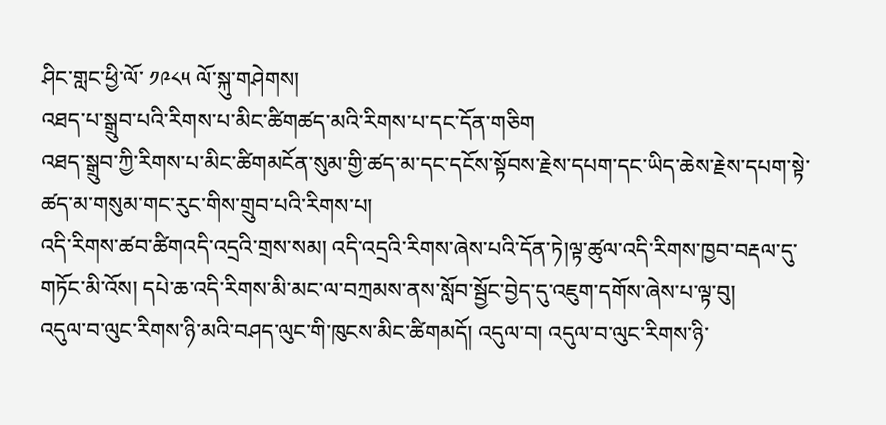ཤིང་གླང་ཕྱི་ལོ་ ༡༩༨༥ ལོ་སྐུ་གཤེགས།
འཐད་པ་སྒྲུབ་པའི་རིགས་པ་མིང་ཚིགཚད་མའི་རིགས་པ་དང་དོན་གཅིག
འཐད་སྒྲུབ་ཀྱི་རིགས་པ་མིང་ཚིགམངོན་སུམ་གྱི་ཚད་མ་དང་དངོས་སྟོབས་རྗེས་དཔག་དང་ཡིད་ཆེས་རྗེས་དཔག་སྟེ་ཚད་མ་གསུམ་གང་རུང་གིས་གྲུབ་པའི་རིགས་པ།
འདི་རིགས་ཚབ་ཚིགའདི་འདྲའི་གྲས་སམ། འདི་འདྲའི་རིགས་ཞེས་པའི་དོན་ཏེ།ལྟ་ཚུལ་འདི་རིགས་ཁྱབ་བརྡལ་དུ་གཏོང་མི་འོས། དཔེ་ཆ་འདི་རིགས་མི་མང་ལ་བཀྲམས་ནས་སློབ་སྦྱོང་བྱེད་དུ་འཇུག་དགོས་ཞེས་པ་ལྟ་བུ།
འདུལ་བ་ལུང་རིགས་ཉི་མའི་བཤད་ལུང་གི་ཁུངས་མིང་ཚིགམདོ། འདུལ་བ། འདུལ་བ་ལུང་རིགས་ཉི་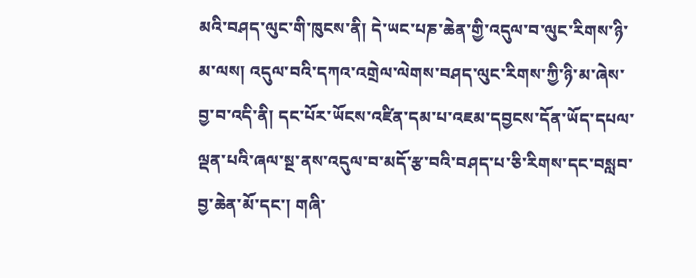མའི་བཤད་ལུང་གི་ཁུངས་ནི། དེ་ཡང་པཎ་ཆེན་གྱི་འདུལ་བ་ལུང་རིགས་ཉི་མ་ལས། འདུལ་བའི་དཀའ་འགྲེལ་ལེགས་བཤད་ལུང་རིགས་ཀྱི་ཉི་མ་ཞེས་བྱ་བ་འདི་ནི། དང་པོར་ཡོངས་འཛིན་དམ་པ་འཇམ་དབྱངས་དོན་ཡོད་དཔལ་ལྡན་པའི་ཞལ་སྔ་ནས་འདུལ་བ་མདོ་རྩ་བའི་བཤད་པ་ཅི་རིགས་དང་བསླབ་བྱ་ཆེན་མོ་དང་། གཞི་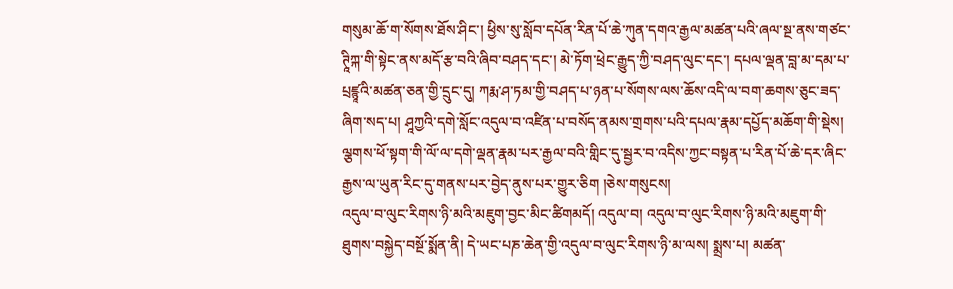གསུམ་ཆོ་ག་སོགས་ཐོས་ཤིང་། ཕྱིས་སུ་སློབ་དཔོན་རིན་པོ་ཆེ་ཀུན་དགའ་རྒྱལ་མཚན་པའི་ཞལ་སྔ་ནས་གཙང་ཊཱིཀྐ་གི་སྟེང་ནས་མདོ་རྩ་བའི་ཞིབ་བཤད་དང་། མེ་ཏོག་ཕྲེང་རྒྱུད་ཀྱི་བཤད་ལུང་དང་། དཔལ་ལྡན་བླ་མ་དམ་པ་པྲཛྙཱའི་མཚན་ཅན་གྱི་དྲུང་དུ། ཀརྨ་ཤ་ཏམ་གྱི་བཤད་པ་ཉན་པ་སོགས་ལས་ཆོས་འདི་ལ་བག་ཆགས་ཅུང་ཟད་ཞིག་སད་པ། ཤཱཀྱའི་དགེ་སློང་འདུལ་བ་འཛིན་པ་བསོད་ནམས་གྲགས་པའི་དཔལ་རྣམ་དཔྱོད་མཆོག་གི་སྡེས། ལྕགས་ཕོ་སྟག་གི་ལོ་ལ་དགེ་ལྡན་རྣམ་པར་རྒྱལ་བའི་གླིང་དུ་སྦྱར་བ་འདིས་ཀྱང་བསྟན་པ་རིན་པོ་ཆེ་དར་ཞིང་རྒྱས་ལ་ཡུན་རིང་དུ་གནས་པར་བྱེད་ནུས་པར་གྱུར་ཅིག །ཅེས་གསུངས།
འདུལ་བ་ལུང་རིགས་ཉི་མའི་མཇུག་བྱང་མིང་ཚིགམདོ། འདུལ་བ། འདུལ་བ་ལུང་རིགས་ཉི་མའི་མཇུག་གི་ཐུགས་བསྐྱེད་བསྔོ་སྨོན་ནི། དེ་ཡང་པཎ་ཆེན་གྱི་འདུལ་བ་ལུང་རིགས་ཉི་མ་ལས། སྨྲས་པ། མཚན་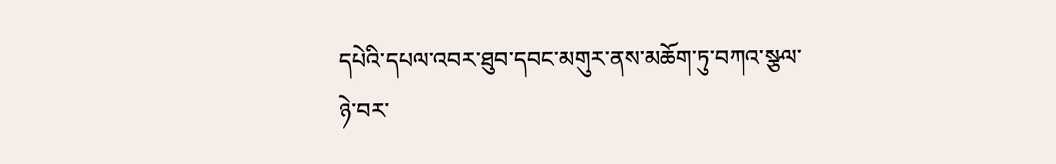དཔེའི་དཔལ་འབར་ཐུབ་དབང་མགུར་ནས་མཆོག་ཏུ་བཀའ་སྩལ་ཉེ་བར་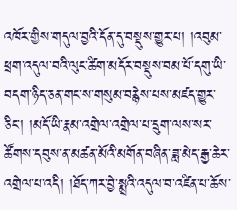འཁོར་གྱིས་གདུལ་བྱའི་དོན་དུ་བསྡུས་གྱུར་པ། །འབུམ་ཕྲག་འདུལ་བའི་ལུང་ཚིག་མདོར་བསྡུས་བམ་པོ་དགུ་ཡི་བདག་ཉིད་ཅན་གང་ས་གསུམ་བརྙེས་པས་མཛད་གྱུར་ཅིང་། །མདོ་ཡི་རྣམ་འགྲེལ་འགྲེལ་པ་དྲུག་ལས་སར་ཚོགས་དབུས་ན་མཚན་མོའི་མགོན་བཞིན་ཟླ་མེད་རྒྱ་ཆེར་འགྲེལ་པ་འདི། །ཐོད་ཀར་བྱེ་སྨྲའི་འདུལ་བ་འཛིན་པ་ཆོས་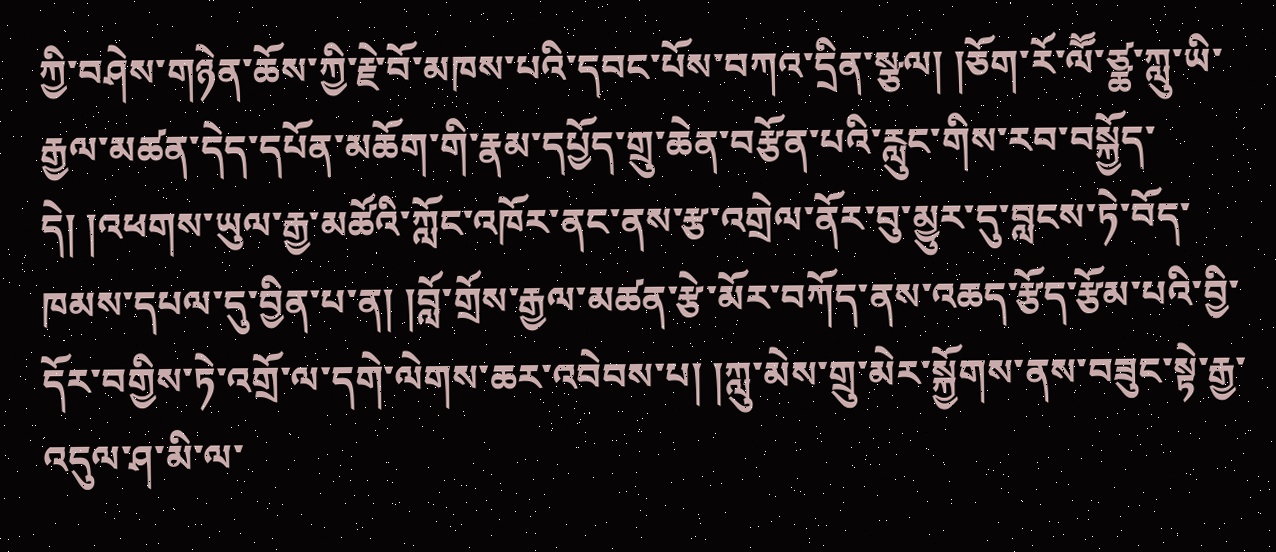ཀྱི་བཤེས་གཉེན་ཆོས་ཀྱི་རྗེ་བོ་མཁས་པའི་དབང་པོས་བཀའ་དྲིན་སྩལ། །ཅོག་རོ་ལཽ་ཙྪ་ཀླུ་ཡི་རྒྱལ་མཚན་དེད་དཔོན་མཆོག་གི་རྣམ་དཔྱོད་གྲུ་ཆེན་བརྩོན་པའི་རླུང་གིས་རབ་བསྐྱོད་དེ། །འཕགས་ཡུལ་རྒྱ་མཚོའི་ཀློང་འཁོར་ནང་ནས་རྩ་འགྲེལ་ནོར་བུ་མྱུར་དུ་བླངས་ཏེ་བོད་ཁམས་དཔལ་དུ་བྱིན་པ་ན། །བློ་གྲོས་རྒྱལ་མཚན་རྩེ་མོར་བཀོད་ནས་འཆད་རྩོད་རྩོམ་པའི་བྱི་དོར་བགྱིས་ཏེ་འགྲོ་ལ་དགེ་ལེགས་ཆར་འབེབས་པ། །ཀླུ་མེས་གྲུ་མེར་སྐྱོགས་ནས་བཟུང་སྟེ་རྒྱ་འདུལ་ཤ་མི་ལ་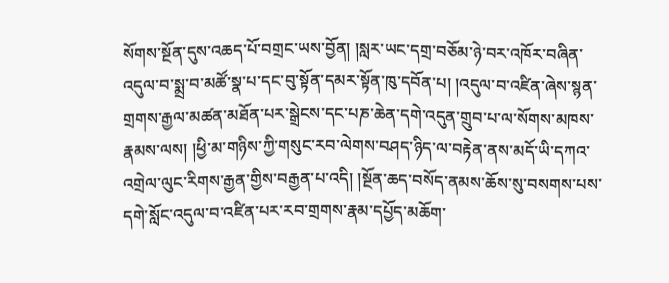སོགས་སྔོན་དུས་འཆད་པོ་བགྲང་ཡས་བྱོན། །སླར་ཡང་དགྲ་བཅོམ་ཉེ་བར་འཁོར་བཞིན་འདུལ་བ་སྨྲ་བ་མཚོ་སྣ་པ་དང་བུ་སྟོན་དམར་སྟོན་ཁུ་དབོན་པ། །འདུལ་བ་འཛིན་ཞེས་སྙན་གྲགས་རྒྱལ་མཚན་མཐོན་པར་སྒྲེངས་དང་པཎ་ཆེན་དགེ་འདུན་གྲུབ་པ་ལ་སོགས་མཁས་རྣམས་ལས། །ཕྱི་མ་གཉིས་ཀྱི་གསུང་རབ་ལེགས་བཤད་ཉིད་ལ་བརྟེན་ནས་མདོ་ཡི་དཀའ་འགྲེལ་ལུང་རིགས་རྒྱན་གྱིས་བརྒྱན་པ་འདི། །སྔོན་ཆད་བསོད་ནམས་ཆོས་སུ་བསགས་པས་དགེ་སློང་འདུལ་བ་འཛིན་པར་རབ་གྲགས་རྣམ་དཔྱོད་མཆོག་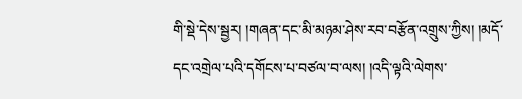གི་སྡེ་དེས་སྦྱར། །གཞན་དང་མི་མཉམ་ཤེས་རབ་བརྩོན་འགྲུས་ཀྱིས། །མདོ་དང་འགྲེལ་པའི་དགོངས་པ་བཙལ་བ་ལས། །འདི་ལྟའི་ལེགས་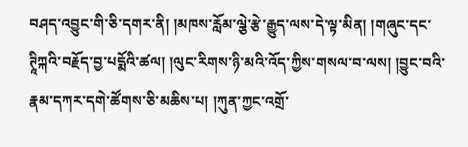བཤད་འབྱུང་གི་ཅི་དགར་ནི། །མཁས་རློམ་ལྕེ་རྩེ་རྒྱུད་ལས་དེ་ལྟ་མིན། །གཞུང་དང་ཊཱིཀྐའི་བརྗོད་བྱ་པདྨོའི་ཚལ། །ལུང་རིགས་ཉི་མའི་འོད་ཀྱིས་གསལ་བ་ལས། །བྱུང་བའི་རྣམ་དཀར་དགེ་ཚོགས་ཅི་མཆིས་པ། །ཀུན་ཀྱང་འགྲོ་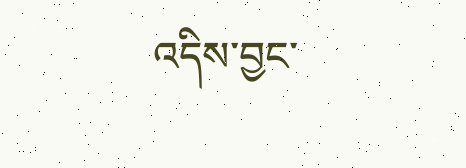འདིས་བྱང་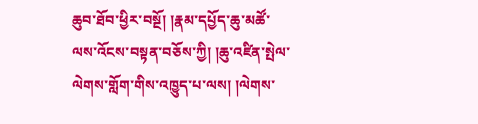ཆུབ་ཐོབ་ཕྱིར་བསྔོ། །རྣམ་དཔྱོད་ཆུ་མཚོ་ལས་འོངས་བསྟན་བཅོས་ཀྱི། །ཆུ་འཛིན་སྤེལ་ལེགས་གློག་གིས་འཁྱུད་པ་ལས། །ལེགས་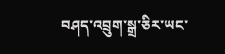བཤད་འབྲུག་སྒྲ་ཅིར་ཡང་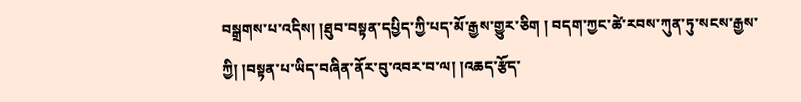བསྒྲགས་པ་འདིས། །ཐུབ་བསྟན་དཔྱིད་ཀྱི་པད་མོ་རྒྱས་གྱུར་ཅིག ། བདག་ཀྱང་ཚེ་རབས་ཀུན་ཏུ་སངས་རྒྱས་ཀྱི། །བསྟན་པ་ཡིད་བཞིན་ནོར་བུ་འབར་བ་ལ། །འཆད་རྩོད་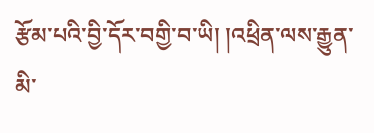རྩོམ་པའི་བྱི་དོར་བགྱི་བ་ཡི། །འཕྲིན་ལས་རྒྱུན་མི་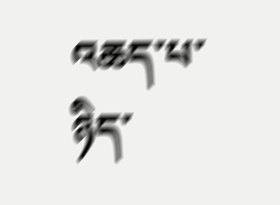འཆད་པ་ཉིད་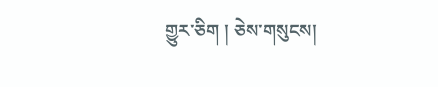གྱུར་ཅིག ། ཅེས་གསུངས།